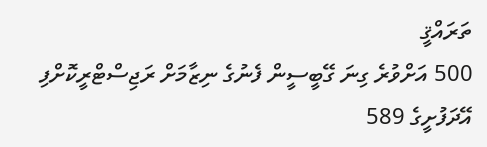ތަރައްޤީ
500 އަށްވުރެ ގިނަ ގޭބީސީން ފެނުގެ ނިޒާމަށް ރަޖިސްޓްރީކޮށްފި
އޭދަފުށީގެ 589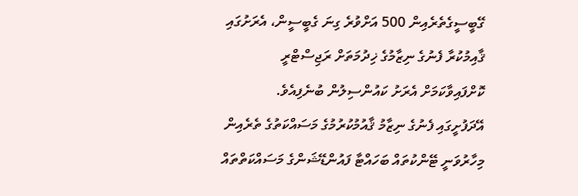ގޭބީސީގެތެރެއިން 500 އަށްވުރެ ގިނަ ގެބީސީން، އެރަށުގައި ޤާއިމުކުރާ ފެނުގެ ނިޒާމުގެ ޚިދުމަތަށް ރަޖިސްޓްރީ ކޮށްފައިވާކަމަށް އެރަށު ކައުންސިލުން ބުނެފިއެވެ.
އޭދަފުށީގައި ފެނުގެ ނިޒާމު ޤާއުމުކުރުމުގެ މަސައްކަތުގެ ތެރެއިން މިހާރުވަނީ ޓޭންކުތައް ބަހައްޓާ ފައުންޑޭޝަންގެ މަސައްކަތްތައް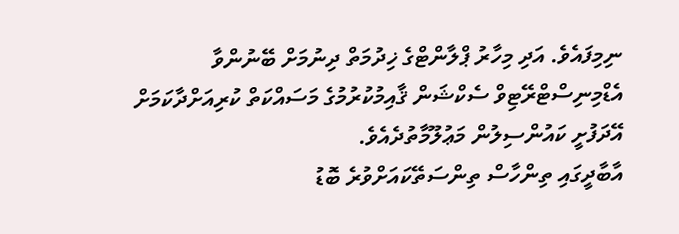ނިމިފައެވެ. އަދި މިހާރު ޕްލާންޓްގެ ޚިދުމަތް ދިނުމަށް ބޭނުންވާ އެޑްމިނިސްޓްރޭޓިވް ސެކްޝަން ޤާއިމުކުރުމުގެ މަސައްކަތް ކުރިއަށްދާކަމަށް އޭދަފުށީ ކައުންސިލުން މަޢުލޫމާތުދެއެވެ.
އާބާދީގައި ތިންހާސް ތިންސަތޭކައަށްވުރެ ބޮޑު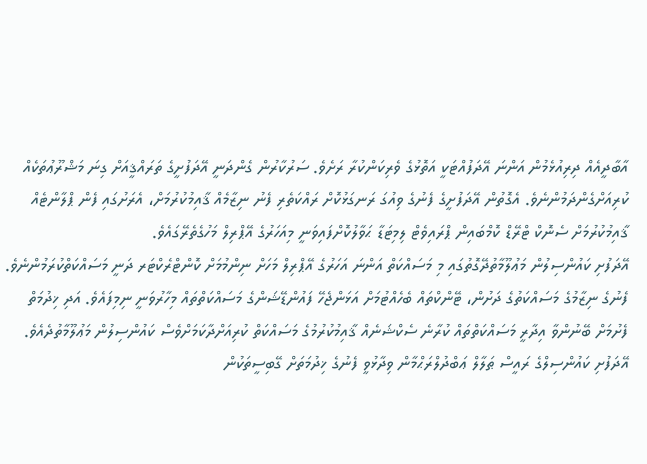އާބާދީއެއް ދިރިއުޅެމުން އަންނަ އޭދަފުއްޓަކީ އަތޮޅުގެ ވެރިކަންކުރާ ރަށެވެ. ސަރުކާރުން ގެންދަނީ އޭދަފުށީގެ ތަރައްޤީއަށް ގިނަ މަޝްރޫޢުތަކެއް ކުރިއަށްގެންދަމުންނެވެ. އެގޮތުން އޭދަފުށީގެ ފެނުގެ ވިއުގަ ރަނގަޅުކޮށް ރައްކަތެރި ފެނު ނިޒާމެއް ޤާއިމުކުރުމަށް، އެރަށުގައި ފެން ޕްލާންޓެއް ޤާއިމުކުރުމަށް ސެނޮކް ޓްރޭޑް ކޮމްބައިން ޕްރައިވެޓް ލިމިޓަޑާ ޙަވާލުކޮށްފައިވަނީ މިއަހަރުގެ އޭޕްރިލް މަހުގެތެރޭގައެވެ.
އޭދަފުށި ކައުންސިލުން މަޢުލޫމާތުދޭގޮތުގައި މި މަސައްކަތް އަންނަ އަހަރުގެ އޭޕްރިލް މަހަށް ނިންމުމަށް ކޮންޓްރެކްޓަރ ދަނީ މަސައްކަތްކުރަމުންނެވެ.
ފެނުގެ ނިޒާމުގެ މަސައްކަތުގެ ދަށުން، ޓޭންކްތައް ބެހެއްޓުމަށް އަޅަންޖެހޭ ފައުންޑޭޝަންގެ މަސައްކަތްތައް މިހާރުވަނީ ނިމިފައެވެ. އަދި ޚިދުމަތް ފެށުމަށް ބޭނުންވާ އިދާރީ މަސައްކަތްތައް ކުރާނެ ސެކްޝަނެއް ޤާއިމުކުރުމުގެ މަސައްކަތް ކުރިއަށްދާކަމަށްވެސް ކައުންސިލުން މަޢުލޫމާތުދެއެވެ.
އޭދަފުށި ކައުންސިލްގެ ރައީސް ޠަލާލް ޢަބްދުލްރަޙްމާން ވިދާޅުވީ ފެނުގެ ޚިދުމަތަށް ގޭބިސީތަކުން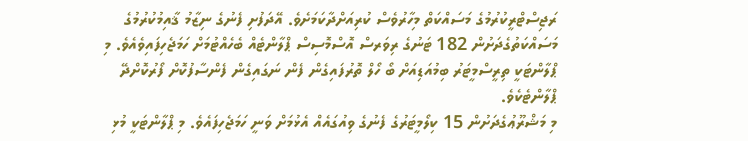ރަޖިސްޓްރީކުރުމުގެ މަސައްކަތް މިހާރުވެސް ކުރިއަށްދާކަމަށެވެ. އޭދަފުށި ފެނުގެ ނިޒާމު ޤާއިމުކުރުމުގެ މަސައްކަތުގެދަށުން 182 ޓަނުގެ ރިވަރސް އޮސްމޮސިސް ޕްލާންޓެއް ބެހެއްޓުމަށް ހަމަޖެހިފައިވެއެވެ. މި ޕްލާންޓަކީ ތިރީސްމީޓަރު ބިމުއަޑިއަށް ބޯ ހޯލް ތޮރުފައިގެން ފެން ނަގައިގެން ފެންސާފުކޮށް ފޯރުކޮށްދޭ ޕްލާންޓެކެވެ.
މި މަޝްރޫޢުގެދަށުން 15 ކިލޯމީޓަރުގެ ފެނުގެ ވިއުގައެއް އެޅުމަށް ވަނީ ހަމަޖެހިފައެވެ. މި ޕްލާންޓަކީ މުޅި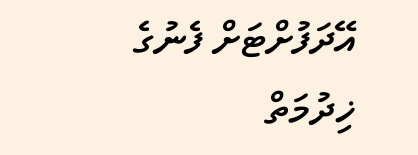އޭދަފުށްޓަށް ފެނުގެ ޚިދުމަތް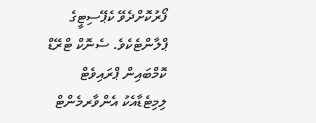ފޯރުކޮށްދެވޭ ކެޕޭސިޓީގެ ޕްލާންޓެކެވެ. ސެނޮކް ޓްރޭޑް ކޮމްބައިން ޕްރައިވެޓް ލިމިޓެޑާއެކު އެންވާރމެންޓް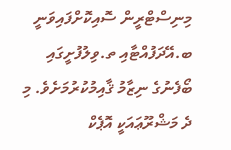މިނިސްޓްރީން ސޮއިކޮށްފައިވަނީ ބ.އޭދަފުއްޓާއި ތ.ވިލުފުށީގައި ބޯފެނުގެ ނިޒާމު ޤާއިމުކުރުމަށެވެ. މި ދެ މަޝްރޫޢައަކީ އޮޕެކް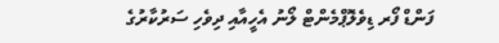ފަންޑް ފޯރ ޑިވެލޮޕްމެންޓް ލޯނު އެހީއާއި ދިވެހި ސަރުކާރުގެ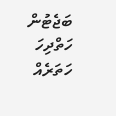ބަޖެޓުން ހަތްދިހަ ހަތަރެއް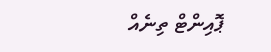ޕޮއިންޓް ތިނެއް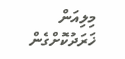މިލިއަން ޚަރަދުކޮށްގެން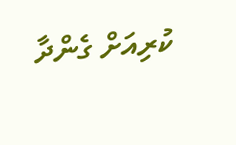ކުރިއަށް ގެންދާ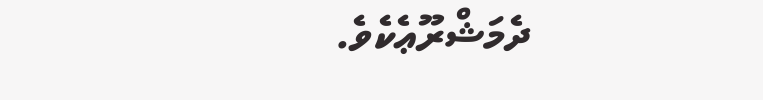ދެމަޝްރޫޢެކެވެ.